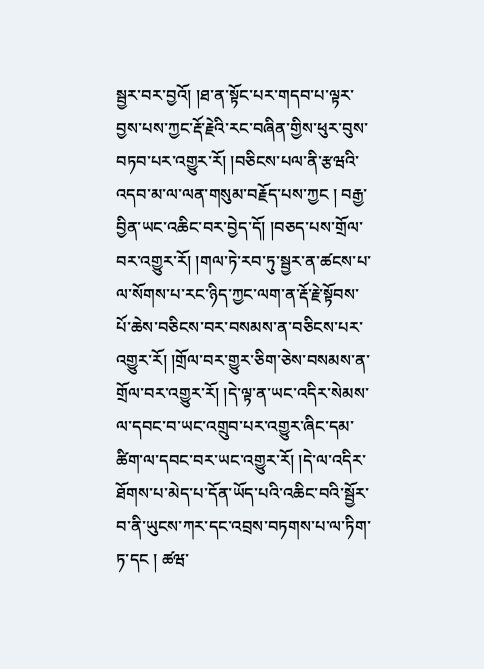སྦྱར་བར་བྱའོ། །ཐ་ན་སྟོང་པར་གདབ་པ་ལྟར་བྱས་པས་ཀྱང་རྡོ་རྗེའི་རང་བཞིན་གྱིས་ཕུར་བུས་བཏབ་པར་འགྱུར་རོ། །བཅིངས་པལ་ནི་རྩཝའི་འདབ་མ་ལ་ལན་གསུམ་བརྗོད་པས་ཀྱང ། བརྒྱ་བྱིན་ཡང་འཆིང་བར་བྱེད་དོ། །བཅད་པས་གྲོལ་བར་འགྱུར་རོ། །གལ་ཏེ་རབ་ཏུ་སྦྱར་ན་ཚངས་པ་ལ་སོགས་པ་རང་ཉིད་ཀྱང་ལག་ན་རྡོ་རྗེ་སྟོབས་པོ་ཆེས་བཅིངས་བར་བསམས་ན་བཅིངས་པར་འགྱུར་རོ། །གྲོལ་བར་གྱུར་ཅིག་ཅེས་བསམས་ན་གྲོལ་བར་འགྱུར་རོ། །དེ་ལྟ་ན་ཡང་འདིར་སེམས་ལ་དབང་བ་ཡང་འགྲུབ་པར་འགྱུར་ཞིང་དམ་ཚིག་ལ་དབང་བར་ཡང་འགྱུར་རོ། །དེ་ལ་འདིར་ཐོགས་པ་མེད་པ་དོན་ཡོད་པའི་འཆིང་བའི་སྦྱོར་བ་ནི་ཡུངས་ཀར་དང་འབྲས་བཏགས་པ་ལ་ཏིག་ཏ་དང ། ཚཝ་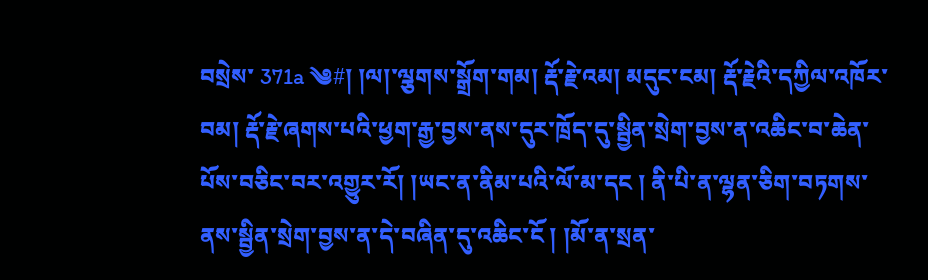བསྲེས་ 371a ༄#། །ལ།་ལྕགས་སྒྲོག་གམ། རྡོ་རྗེ་འམ། མདུང་ངམ། རྡོ་རྗེའི་དཀྱིལ་འཁོར་བམ། རྡོ་རྗེ་ཞགས་པའི་ཕྱག་རྒྱ་བྱས་ནས་དུར་ཁྲོད་དུ་སྦྱིན་སྲེག་བྱས་ན་འཆིང་བ་ཆེན་པོས་བཅིང་བར་འགྱུར་རོ། །ཡང་ན་ནིམ་པའི་ལོ་མ་དང ། ནི་པི་ན་ལྷན་ཅིག་བཏགས་ནས་སྦྱིན་སྲེག་བྱས་ན་དེ་བཞིན་དུ་འཆིང་ངོ ། །མོ་ན་སྲན་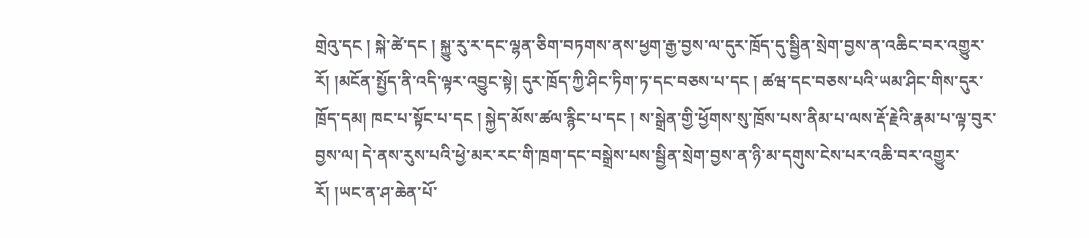གྲེའུ་དང ། སྐེ་ཚེ་དང ། སྐྱུ་རུ་ར་དང་ལྷན་ཅིག་བཏགས་ནས་ཕྱག་རྒྱ་བྱས་ལ་དུར་ཁྲོད་དུ་སྦྱིན་སྲེག་བྱས་ན་འཆིང་བར་འགྱུར་རོ། །མངོན་སྤྱོད་ནི་འདི་ལྟར་འབྱུང་སྟེ། དུར་ཁྲོད་ཀྱི་ཤིང་ཏིག་ཏ་དང་བཅས་པ་དང ། ཚཝ་དང་བཅས་པའི་ཡམ་ཤིང་གིས་དུར་ཁྲོད་དམ། ཁང་པ་སྟོང་པ་དང ། སྐྱེད་མོས་ཚལ་རྙིང་པ་དང ། ས་སྒྲེན་གྱི་ཕྱོགས་སུ་ཁྲོས་པས་ནིམ་པ་ལས་རྡོ་རྗེའི་རྣམ་པ་ལྟ་བུར་བྱས་ལ། དེ་ནས་རུས་པའི་ཕྱེ་མར་རང་གི་ཁྲག་དང་བསྒྲེས་པས་སྦྱིན་སྲེག་བྱས་ན་ཉི་མ་དགུས་ངེས་པར་འཆི་བར་འགྱུར་རོ། །ཡང་ན་ཤ་ཆེན་པོ་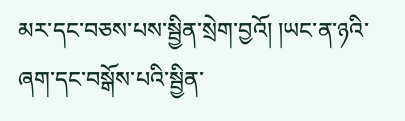མར་དང་བཅས་པས་སྦྱིན་སྲེག་བྱའོ། །ཡང་ན་ཉའི་ཞག་དང་བསྒོས་པའི་སྦྱིན་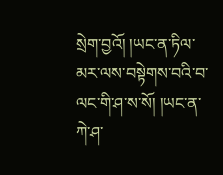སྲེག་བྱའོ། །ཡང་ན་ཏིལ་མར་ལས་བསྟེགས་བའི་བ་ལང་གི་ཤ་ས་སོ། །ཡང་ན་ཀེ་ཤ་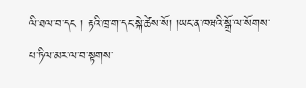ལི་ཐལ་བ་དང ། རྟའི་ཁྲ་ག་དང་སྐེ་ཚེས་སོ། །ཡང་ན་ཁཝའི་སྒྲོ་ལ་སོགས་པ་ཏིལ་མར་ལ་བ་སྟགས་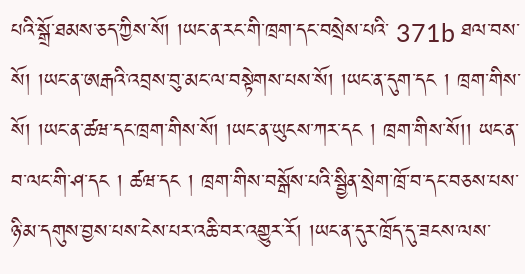པའི་སྒྲོ་ཐམས་ཅད་ཀྱིས་སོ། །ཡང་ན་རང་གི་ཁྲག་དང་བསྲེས་པའི་ 371b ཐལ་བས་སོ། །ཡང་ན་ཨརྒའི་འབྲས་བུ་མང་ལ་བསྟེགས་པས་སོ། །ཡང་ན་དུག་དང ། ཁྲག་གིས་སོ། །ཡང་ན་ཚཝ་དང་ཁྲག་གིས་སོ། །ཡང་ན་ཡུངས་ཀར་དང ། ཁྲག་གིས་སོ།། ཡང་ན་བ་ལང་གི་ཤ་དང ། ཚཝ་དང ། ཁྲག་གིས་བསྒོས་པའི་སྦྱིན་སྲེག་ཁྲོ་བ་དང་བཅས་པས་ཉི་མ་དགུས་བྱས་པས་ངེས་པར་འཆི་བར་འགྱུར་རོ། །ཡང་ན་དུར་ཁྲོད་དུ་ཟངས་ལས་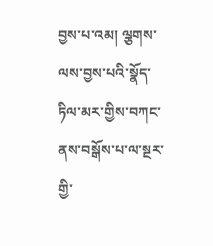བྱས་པ་འམ། ལྕགས་ལས་བྱས་པའི་སྣོད་ཏིལ་མར་གྱིས་བཀང་ནས་བསྒོས་པ་ལ་སྔར་གྱི་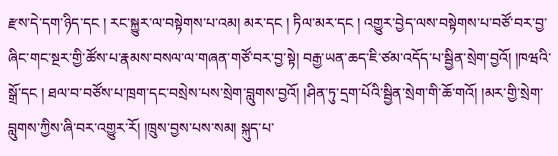རྫས་དེ་དག་ཉིད་དང ། རང་སྐྱུར་ལ་བསྟེགས་པ་འམ། མར་དང ། ཏིལ་མར་དང ། འགྱུར་བྱེད་ལས་བསྟེགས་པ་བཙོ་བར་བྱ་ཞིང་གང་སྔར་གྱི་ཚོས་པ་རྣམས་བསལ་ལ་གཞན་གཙོ་བར་བྱ་སྟེ། བརྒྱ་ཡན་ཆད་ཇི་ཙམ་འདོད་པ་སྦྱིན་སྲེག་བྱའོ། །ཁཝའི་སྒྲོ་དང ། ཐལ་བ་བཙོས་པ་ཁྲག་དང་བསྲེས་པས་སྲེག་བླུགས་བྱའོ། །ཤིན་ཏུ་དྲག་པོའི་སྦྱིན་སྲེག་གི་ཆོ་གའོ། །མར་གྱི་སྲེག་བླུགས་ཀྱིས་ཞི་བར་འགྱུར་རོ། །ཁྲུས་བྱས་པས་སམ། སྐུད་པ་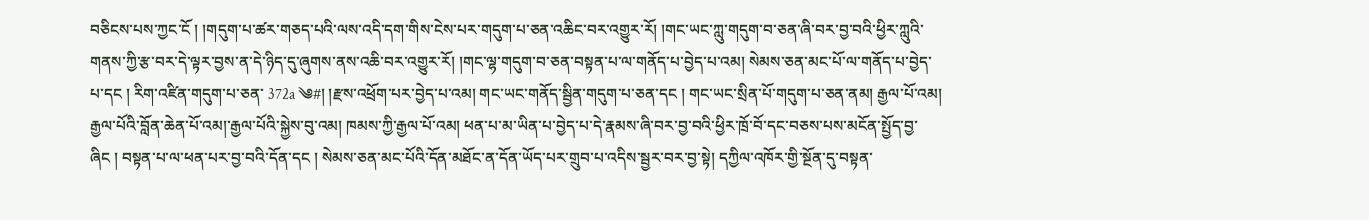བཅིངས་པས་ཀྱང་ངོ ། །གདུག་པ་ཚར་གཅད་པའི་ལས་འདི་དག་གིས་ངེས་པར་གདུག་པ་ཅན་འཆིང་བར་འགྱུར་རོ། །གང་ཡང་ཀླུ་གདུག་བ་ཅན་ཞི་བར་བྱ་བའི་ཕྱིར་ཀླུའི་གནས་ཀྱི་རྩ་བར་དེ་ལྟར་བྱས་ན་དེ་ཉིད་དུ་ཞུགས་ནས་འཆི་བར་འགྱུར་རོ། །གང་ལྷ་གདུག་བ་ཅན་བསྟན་པ་ལ་གནོད་པ་བྱེད་པ་འམ། སེམས་ཅན་མང་པོ་ལ་གནོད་པ་བྱེད་པ་དང ། རིག་འཛིན་གདུག་པ་ཅན་ 372a ༄#། །རྫས་འཕྲོག་པར་བྱེད་པ་འམ། གང་ཡང་གནོད་སྦྱིན་གདུག་པ་ཅན་དང ། གང་ཡང་སྲིན་པོ་གདུག་པ་ཅན་ནམ། རྒྱལ་པོ་འམ། རྒྱལ་པོའི་བློན་ཆེན་པོ་འམ།་རྒྱལ་པོའི་སྐྱེས་བུ་འམ། ཁམས་ཀྱི་རྒྱལ་པོ་འམ། ཕན་པ་མ་ཡིན་པ་བྱེད་པ་དེ་རྣམས་ཞི་བར་བྱ་བའི་ཕྱིར་ཁྲོ་བོ་དང་བཅས་པས་མངོན་སྤྱོད་བྱ་ཞིང ། བསྟན་པ་ལ་ཕན་པར་བྱ་བའི་དོན་དང ། སེམས་ཅན་མང་པོའི་དོན་མཐོང་ན་དོན་ཡོད་པར་གྲུབ་པ་འདིས་སྦྱར་བར་བྱ་སྟེ། དཀྱིལ་འཁོར་གྱི་སྔོན་དུ་བསྟན་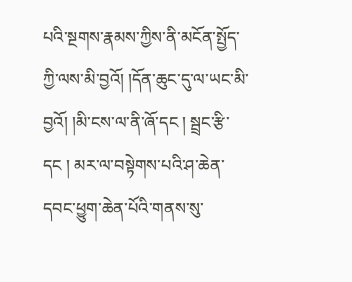པའི་སྔགས་རྣམས་ཀྱིས་ནི་མངོན་སྤྱོད་ཀྱི་ལས་མི་བྱའོ། །དོན་ཆུང་དུ་ལ་ཡང་མི་བྱའོ། །མི་ངས་ལ་ནི་ཞོ་དང ། སྦྲང་རྩི་དང ། མར་ལ་བསྟེགས་པའི་ཤ་ཆེན་དབང་ཕྱུག་ཆེན་པོའི་གནས་སུ་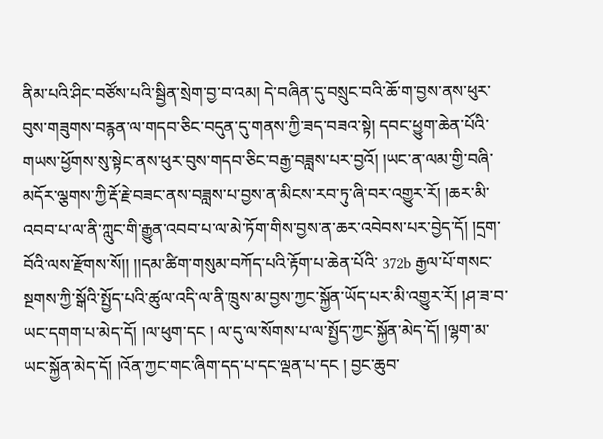ནིམ་པའི་ཤིང་བཙོས་པའི་སྦྱིན་སྲེག་བྱ་བ་འམ། དེ་བཞིན་དུ་བསྲུང་བའི་ཆོ་ག་བྱས་ནས་ཕུར་བུས་གཟུགས་བརྙན་ལ་གདབ་ཅིང་བདུན་དུ་གནས་ཀྱི་ཟད་བཟའ་སྟེ། དབང་ཕྱུག་ཆེན་པོའི་གཡས་ཕྱོགས་སུ་སྟེང་ནས་ཕུར་བུས་གདབ་ཅིང་བརྒྱ་བཟླས་པར་བྱའོ། །ཡང་ན་ལམ་གྱི་བཞི་མདོར་ལྕགས་ཀྱི་རྡོ་རྗེ་བཟང་ནས་བཟླས་པ་བྱས་ན་མིངས་རབ་ཏུ་ཞི་བར་འགྱུར་རོ། །ཆར་མི་འབབ་པ་ལ་ནི་ཀླུང་གི་རྒྱུན་འབབ་པ་ལ་མེ་ཏོག་གིས་བྱས་ན་ཆར་འབེབས་པར་བྱེད་དོ། །དྲག་བོའི་ལས་རྫོགས་སོ།། །།དམ་ཚིག་གསུམ་བཀོད་པའི་རྟོག་པ་ཆེན་པོའི་ 372b རྒྱལ་པོ་གསང་སྔགས་ཀྱི་སྒོའི་སྤྱོད་པའི་ཚུལ་འདི་ལ་ནི་ཁྲུས་མ་བྱས་ཀྱང་སྐྱོན་ཡོད་པར་མི་འགྱུར་རོ། །ཤ་ཟ་བ་ཡང་དགག་པ་མེད་དོ། །ལ་ཕུག་དང ། ལ་དུ་ལ་སོགས་པ་ལ་སྤྱོད་ཀྱང་སྐྱོན་མེད་དོ། །ལྷག་མ་ཡང་སྐྱོན་མེད་དོ། །འོན་ཀྱང་གང་ཞིག་དད་པ་དང་ལྡན་པ་དང ། བྱང་ཆུབ་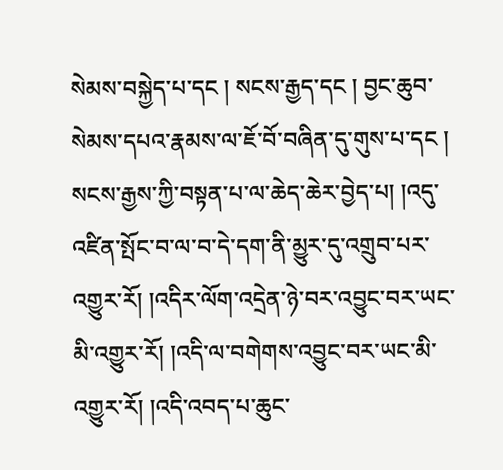སེམས་བསྐྱེད་པ་དང ། སངས་རྒྱད་དང ། བྱང་ཆུབ་སེམས་དཔའ་རྣམས་ལ་ཇོ་བོ་བཞིན་དུ་གུས་པ་དང ། སངས་རྒྱས་ཀྱི་བསྟན་པ་ལ་ཆེད་ཆེར་བྱེད་པ། །འདུ་འཛིན་སྤོང་བ་ལ་བ་དེ་དག་ནི་མྱུར་དུ་འགྲུབ་པར་འགྱུར་རོ། །འདིར་ལོག་འདྲེན་ཉེ་བར་འབྱུང་བར་ཡང་མི་འགྱུར་རོ། །འདི་ལ་བགེགས་འབྱུང་བར་ཡང་མི་འགྱུར་རོ། །འདི་འབད་པ་ཆུང་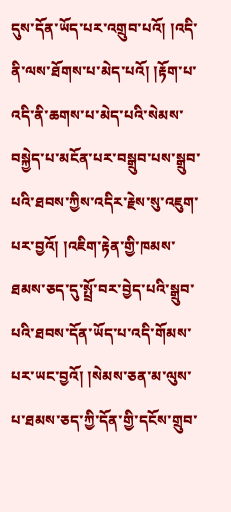དུས་དོན་ཡོད་པར་འགྲུབ་པའོ། །འདི་ནི་ལས་ཐོགས་པ་མེད་པའོ། །རྟོག་པ་འདི་ནི་ཆགས་པ་མེད་པའི་སེམས་བསྐྱེད་པ་མངོན་པར་བསྒྲུབ་པས་སྒྲུབ་པའི་ཐབས་ཀྱིས་འདིར་རྗེས་སུ་འཇུག་པར་བྱའོ། །འཇིག་རྟེན་གྱི་ཁམས་ཐམས་ཅད་དུ་སྤྲོ་བར་བྱེད་པའི་སྒྲུབ་པའི་ཐབས་དོན་ཡོད་པ་འདི་གོམས་པར་ཡང་བྱའོ། །སེམས་ཅན་མ་ལུས་པ་ཐམས་ཅད་ཀྱི་དོན་གྱི་དངོས་གྲུབ་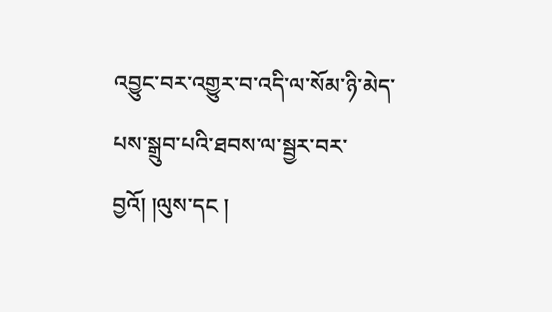འབྱུང་བར་འགྱུར་བ་འདི་ལ་སོམ་ཉི་མེད་པས་སྒྲུབ་པའི་ཐབས་ལ་སྦྱར་བར་བྱའོ། །ལུས་དང །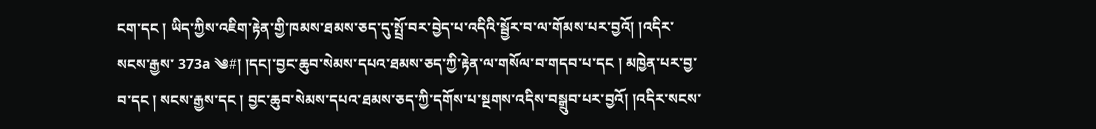ངག་དང ། ཡིད་ཀྱིས་འཇིག་རྟེན་གྱི་ཁམས་ཐམས་ཅད་དུ་སྤྲོ་བར་བྱེད་པ་འདིའི་སྦྱོར་བ་ལ་གོམས་པར་བྱའོ། །འདིར་སངས་རྒྱས་ 373a ༄#། །དང།་བྱང་ཆུབ་སེམས་དཔའ་ཐམས་ཅད་ཀྱི་རྟེན་ལ་གསོལ་བ་གདབ་པ་དང ། མཁྱེན་པར་བྱ་བ་དང ། སངས་རྒྱས་དང ། བྱང་ཆུབ་སེམས་དཔའ་ཐམས་ཅད་ཀྱི་དགོས་པ་སྔགས་འདིས་བསྒྲུབ་པར་བྱའོ། །འདིར་སངས་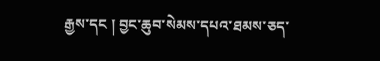རྒྱས་དང ། བྱང་ཆུབ་སེམས་དཔའ་ཐམས་ཅད་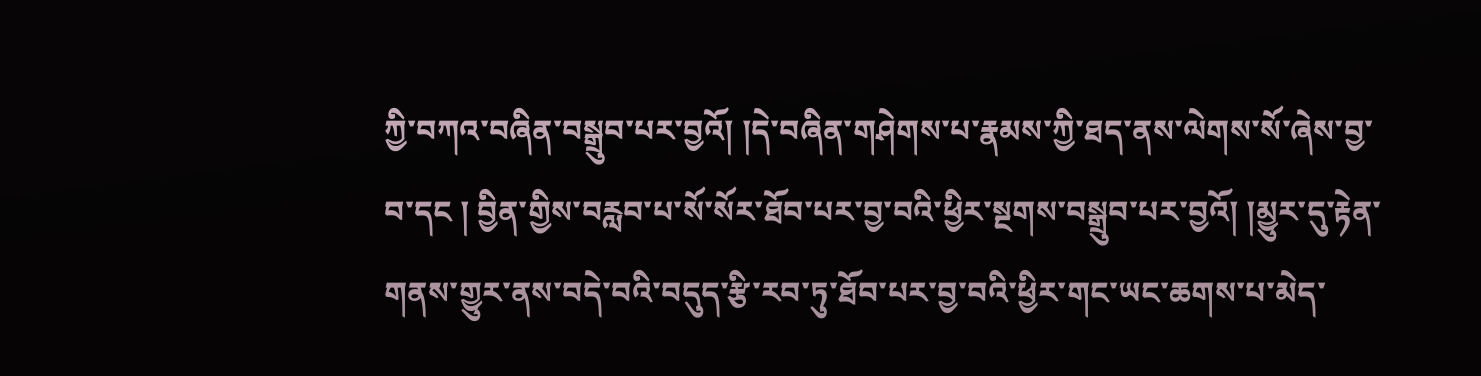ཀྱི་བཀའ་བཞིན་བསྒྲུབ་པར་བྱའོ། །དེ་བཞིན་གཤེགས་པ་རྣམས་ཀྱི་ཐད་ནས་ལེགས་སོ་ཞེས་བྱ་བ་དང ། བྱིན་གྱིས་བརླབ་པ་སོ་སོར་ཐོབ་པར་བྱ་བའི་ཕྱིར་སྔགས་བསྒྲུབ་པར་བྱའོ། །མྱུར་དུ་རྟེན་གནས་གྱུར་ནས་བདེ་བའི་བདུད་རྩི་རབ་ཏུ་ཐོབ་པར་བྱ་བའི་ཕྱིར་གང་ཡང་ཆགས་པ་མེད་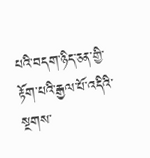པའི་བདག་ཉིད་ཅན་གྱི་རྟོག་པའི་རྒྱལ་པོ་འདིའི་སྔགས་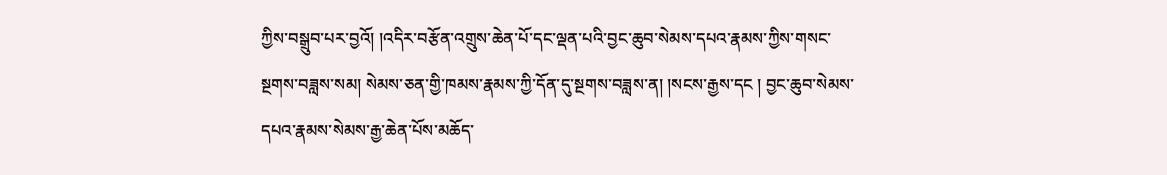ཀྱིས་བསྒྲུབ་པར་བྱའོ། །འདིར་བརྩོན་འགྲུས་ཆེན་པོ་དང་ལྡན་པའི་བྱང་ཆུབ་སེམས་དཔའ་རྣམས་ཀྱིས་གསང་སྔགས་བཟླས་སམ། སེམས་ཅན་གྱི་ཁམས་རྣམས་ཀྱི་དོན་དུ་སྔགས་བཟླས་ན། །སངས་རྒྱས་དང ། བྱང་ཆུབ་སེམས་དཔའ་རྣམས་སེམས་རྒྱ་ཆེན་པོས་མཆོད་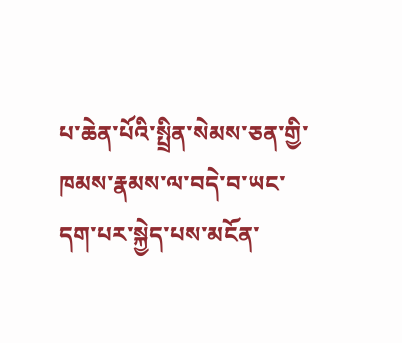པ་ཆེན་པོའི་སྤྲིན་སེམས་ཅན་གྱི་ཁམས་རྣམས་ལ་བདེ་བ་ཡང་དག་པར་སྐྱེད་པས་མངོན་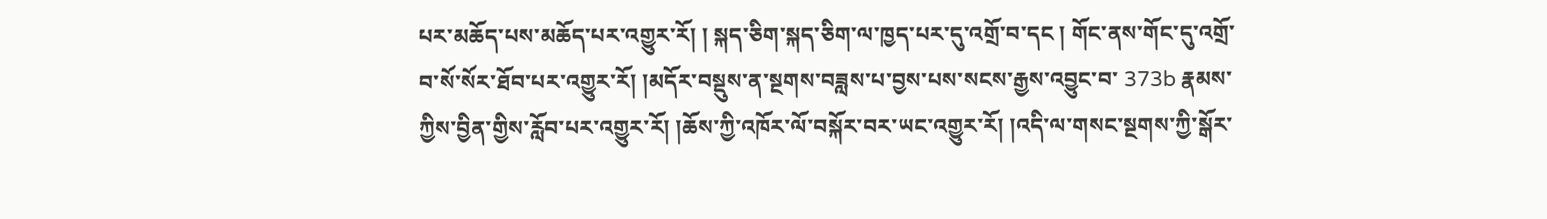པར་མཆོད་པས་མཆོད་པར་འགྱུར་རོ། ། སྐད་ཅིག་སྐད་ཅིག་ལ་ཁྱད་པར་དུ་འགྲོ་བ་དང ། གོང་ནས་གོང་དུ་འགྲོ་བ་སོ་སོར་ཐོབ་པར་འགྱུར་རོ། །མདོར་བསྡུས་ན་སྔགས་བཟླས་པ་བྱས་པས་སངས་རྒྱས་འབྱུང་བ་ 373b རྣམས་ཀྱིས་བྱིན་གྱིས་རློབ་པར་འགྱུར་རོ། །ཆོས་ཀྱི་འཁོར་ལོ་བསྐོར་བར་ཡང་འགྱུར་རོ། །འདི་ལ་གསང་སྔགས་ཀྱི་སྒོར་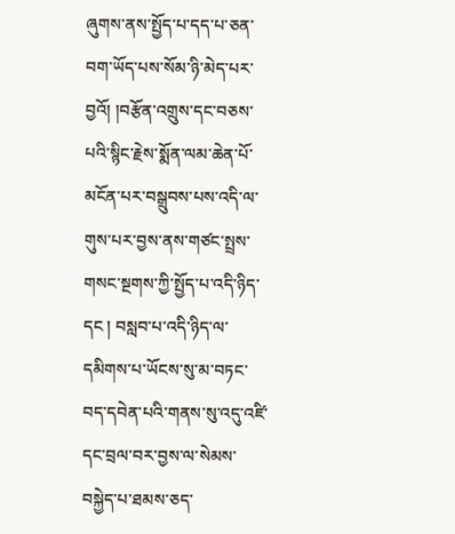ཞུགས་ནས་སྤྱོད་པ་དད་པ་ཅན་བག་ཡོད་པས་སོམ་ཉི་མེད་པར་བྱའོ། །བརྩོན་འགྲུས་དང་བཅས་པའི་སྙིང་རྗེས་སྨོན་ལམ་ཆེན་པོ་མངོན་པར་བསྒྲུབས་པས་འདི་ལ་གུས་པར་བྱས་ནས་གཙང་སྤྲས་གསང་སྔགས་ཀྱི་སྤྱོད་པ་འདི་ཉིད་དང ། བསླབ་པ་འདི་ཉིད་ལ་དམིགས་པ་ཡོངས་སུ་མ་བཏང་བད་དབེན་པའི་གནས་སུ་འདུ་འཛི་དང་བྲལ་བར་བྱས་ལ་སེམས་བསྐྱེད་པ་ཐམས་ཅད་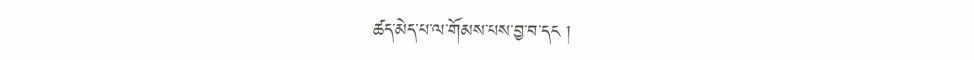ཚད་མེད་པ་ལ་གོམས་པས་བྱ་བ་དང །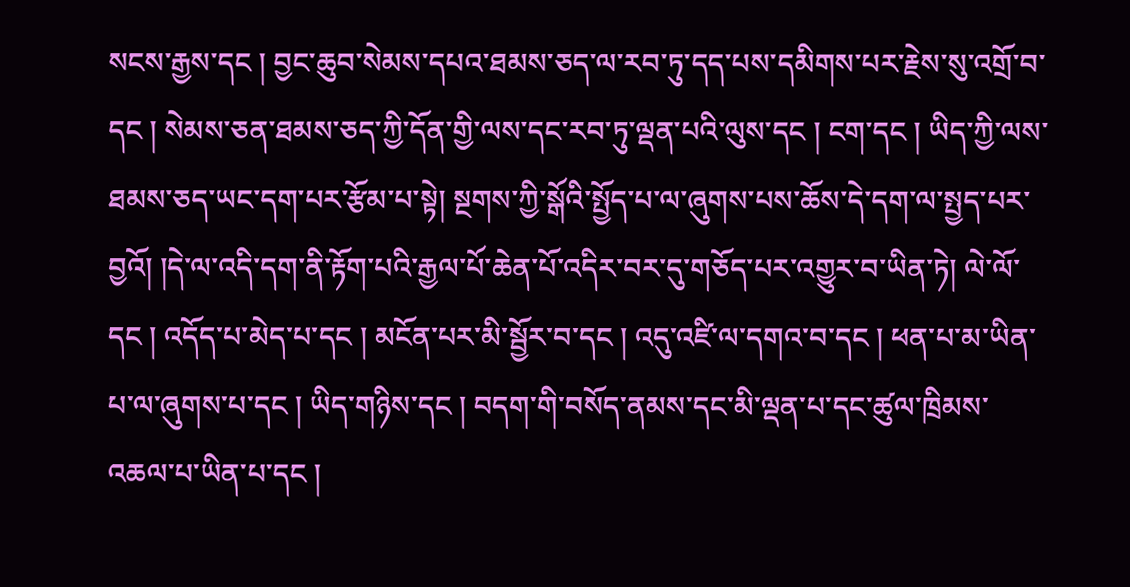སངས་རྒྱས་དང ། བྱང་ཆུབ་སེམས་དཔའ་ཐམས་ཅད་ལ་རབ་ཏུ་དད་པས་དམིགས་པར་རྗེས་སུ་འགྲོ་བ་དང ། སེམས་ཅན་ཐམས་ཅད་ཀྱི་དོན་གྱི་ལས་དང་རབ་ཏུ་ལྡན་པའི་ལུས་དང ། ངག་དང ། ཡིད་ཀྱི་ལས་ཐམས་ཅད་ཡང་དག་པར་རྩོམ་པ་སྟེ། སྔགས་ཀྱི་སྒོའི་སྤྱོད་པ་ལ་ཞུགས་པས་ཆོས་དེ་དག་ལ་སྤྱད་པར་བྱའོ། །དེ་ལ་འདི་དག་ནི་རྟོག་པའི་རྒྱལ་པོ་ཆེན་པོ་འདིར་བར་དུ་གཅོད་པར་འགྱུར་བ་ཡིན་ཏེ། ལེ་ལོ་དང ། འདོད་པ་མེད་པ་དང ། མངོན་པར་མི་སྦྱོར་བ་དང ། འདུ་འཛི་ལ་དགའ་བ་དང ། ཕན་པ་མ་ཡིན་པ་ལ་ཞུགས་པ་དང ། ཡིད་གཉིས་དང ། བདག་གི་བསོད་ནམས་དང་མི་ལྡན་པ་དང་ཚུལ་ཁྲིམས་འཆལ་པ་ཡིན་པ་དང །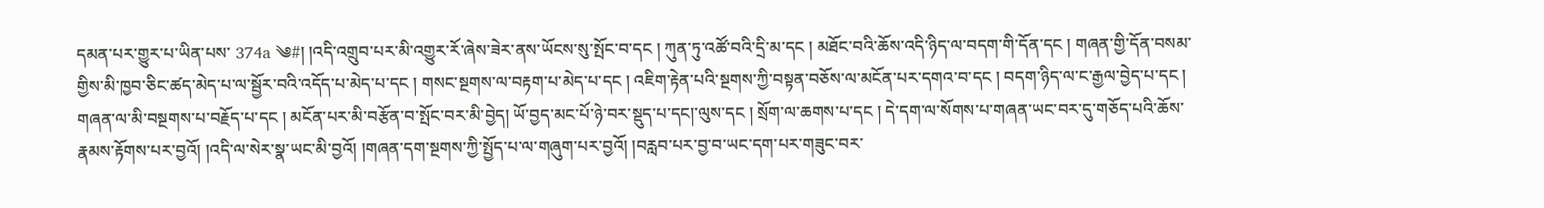དམན་པར་གྱུར་པ་ཡིན་པས་ 374a ༄#། །འདི་འགྲུབ་པར་མི་འགྱུར་རོ་ཞེས་ཟེར་ནས་ཡོངས་སུ་སྤོང་བ་དང ། ཀུན་ཏུ་འཚོ་བའི་དྲི་མ་དང ། མཐོང་བའི་ཆོས་འདི་ཉིད་ལ་བདག་གི་དོན་དང ། གཞན་གྱི་དོན་བསམ་གྱིས་མི་ཁྱབ་ཅིང་ཚད་མེད་པ་ལ་སྦྱོར་བའི་འདོད་པ་མེད་པ་དང ། གསང་སྔགས་ལ་བརྟག་པ་མེད་པ་དང ། འཇིག་རྟེན་པའི་སྔགས་ཀྱི་བསྟན་བཅོས་ལ་མངོན་པར་དགའ་བ་དང ། བདག་ཉིད་ལ་ང་རྒྱལ་བྱེད་པ་དང ། གཞན་ལ་མི་བསྔགས་པ་བརྗོད་པ་དང ། མངོན་པར་མི་བརྩོན་བ་སྤོང་བར་མི་བྱེད། ཡོ་བྱད་མང་པོ་ཉེ་བར་སྡུད་པ་དང།་ལུས་དང ། སྲོག་ལ་ཆགས་པ་དང ། དེ་དག་ལ་སོགས་པ་གཞན་ཡང་བར་དུ་གཅོད་པའི་ཆོས་རྣམས་རྟོགས་པར་བྱའོ། །འདི་ལ་སེར་སྣ་ཡང་མི་བྱའོ། །གཞན་དག་སྔགས་ཀྱི་སྤྱོད་པ་ལ་གཞུག་པར་བྱའོ། །བརླབ་པར་བྱ་བ་ཡང་དག་པར་གཟུང་བར་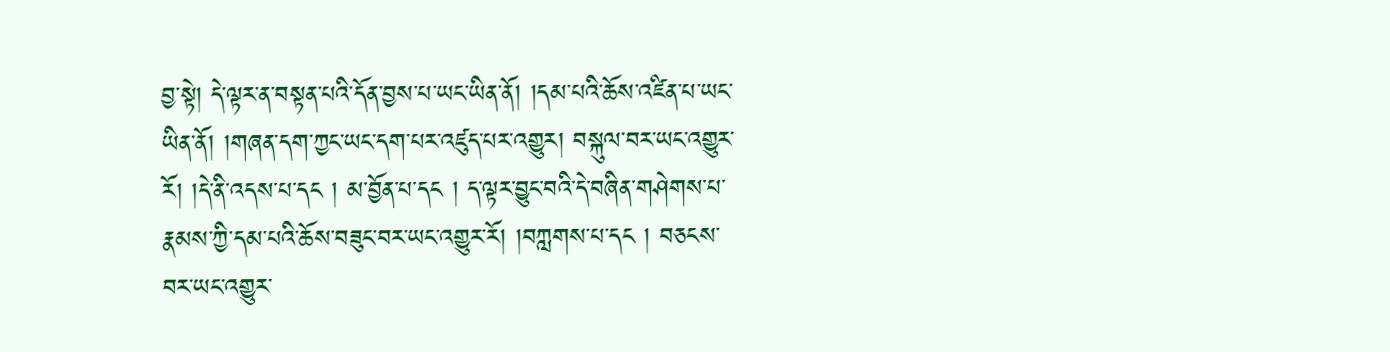བྱ་སྟེ། དེ་ལྟར་ན་བསྟན་པའི་དོན་བྱས་པ་ཡང་ཡིན་ནོ། །དམ་པའི་ཆོས་འཛིན་པ་ཡང་ཡིན་ནོ། །གཞན་དག་ཀྱང་ཡང་དག་པར་འཛུད་པར་འགྱུར། བསྐུལ་བར་ཡང་འགྱུར་རོ། །དེ་ནི་འདས་པ་དང ། མ་བྱོན་པ་དང ། ད་ལྟར་བྱུང་བའི་དེ་བཞིན་གཤེགས་པ་རྣམས་ཀྱི་དམ་པའི་ཆོས་བཟུང་བར་ཡང་འགྱུར་རོ། །བཀླགས་པ་དང ། བཅངས་བར་ཡང་འགྱུར་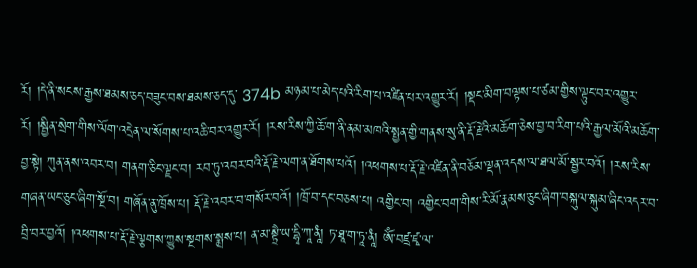རོ། །དེ་ནི་སངས་རྒྱས་ཐམས་ཅད་བཟུང་བས་ཐམས་ཅད་དུ་ 374b མཉམ་པ་མེད་པའི་རིག་པ་འཛིན་པར་འགྱུར་རོ། །སྡང་མིག་བལྟས་པ་ཙམ་གྱིས་ལྟུང་བར་འགྱུར་རོ། །སྦྱིན་སྲེག་གིས་ལོག་འདྲེན་ལ་སོགས་པ་འཆི་བར་འགྱུར་རོ། །རས་རིས་ཀྱི་ཆོ་ག་ནི་ནམ་མཁའི་སྤྱན་གྱི་གནས་སུ་ནི་རྡོ་རྗེའི་མཆོག་ཅེས་བྱ་བ་རིག་པའི་རྒྱལ་མོའི་མཆོག་བྱ་སྟེ། ཀུན་ནས་འབར་བ། གནག་ཅིང་ལྗང་བ། རབ་ཏུ་འབར་བའི་རྡོ་རྗེ་ལག་ན་ཐོགས་པའོ། །འཕགས་པ་རྡོ་རྗེ་འཛིན་ནི་བཅོམ་ལྡན་འདས་ལ་ཐལ་མོ་སྦྱར་བའོ། །རས་རིས་གཞན་ཡང་ཅུང་ཞིག་སྔོ་བ། གཞོན་ནུ་ཁྲོས་པ། རྡོ་རྗེ་འབར་བ་གསོར་བའོ། །ཁྲོ་བ་དང་བཅས་པ། འགྱིང་བ། འགྱིང་བག་གིས་རི་མོ་རྣམས་ཅུང་ཞིག་བསྐུལ་སྐུམ་ཞིང་འདར་བ་བྲི་བར་བྱའོ། །འཕགས་པ་རྡོ་རྗེ་ལྕགས་ཀྱུས་སྔགས་སྨྲས་པ། ན་མ་སྟྲཻ་ཡ་དྷྭི་ཀཱ་ནཱཾ། ཏ་ཐཱ་ག་ཏཱ་ནཱཾ། ཨོཾ་བཛྲ་ཛྭ་ལ་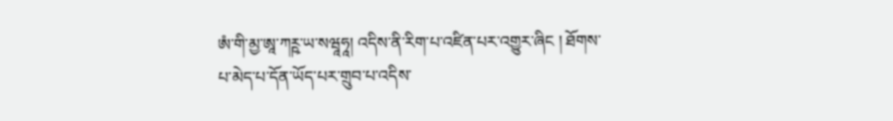ཨཾ་གི་མྱ་ཨཱ་ཀཪྵ་ཡ་སཝཱཧཱ། འདིས་ནི་རིག་པ་འཛིན་པར་འགྱུར་ཞིང ། ཐོགས་པ་མེད་པ་དོན་ཡོད་པར་གྲུབ་པ་འདིས་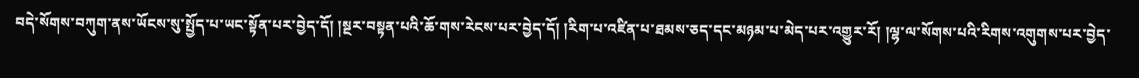བདེ་སོགས་བཀུག་ནས་ཡོངས་སུ་སྤྱོད་པ་ཡང་སྟོན་པར་བྱེད་དོ། །སྔར་བསྟན་པའི་ཆོ་གས་རེངས་པར་བྱེད་དོ། །རིག་པ་འཛིན་པ་ཐམས་ཅད་དང་མཉམ་པ་མེད་པར་འགྱུར་རོ། །ལྷ་ལ་སོགས་པའི་རིགས་འགུགས་པར་བྱེད་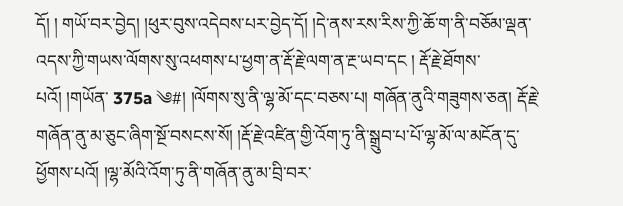དོ། ། གཡོ་བར་བྱེད། །ཕུར་བུས་འདེབས་པར་བྱེད་དོ། །དེ་ནས་རས་རིས་ཀྱི་ཆོ་ག་ནི་བཅོམ་ལྡན་འདས་ཀྱི་གཡས་ལོགས་སུ་འཕགས་པ་ཕྱག་ན་རྡོ་རྗེ་ལག་ན་རྔ་ཡབ་དང ། རྡོ་རྗེ་ཐོགས་པའོ། །གཡོན་ 375a ༄#། །ལོགས་སུ་ནི་ལྷ་མོ་དང་བཅས་པ། གཞོན་ནུའི་གཟུགས་ཅན། རྡོ་རྗེ་གཞོན་ནུ་མ་ཅུང་ཞིག་སྔོ་བསངས་སོ། །རྡོ་རྗེ་འཛིན་གྱི་འོག་ཏུ་ནི་སྒྲུབ་པ་པོ་ལྷ་མོ་ལ་མངོན་དུ་ཕྱོགས་པའོ། །ལྷ་མོའི་འོག་ཏུ་ནི་གཞོན་ནུ་མ་བྲི་བར་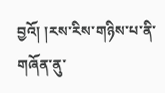བྱའོ། །རས་རིས་གཉིས་པ་ནི་གཞོན་ནུ་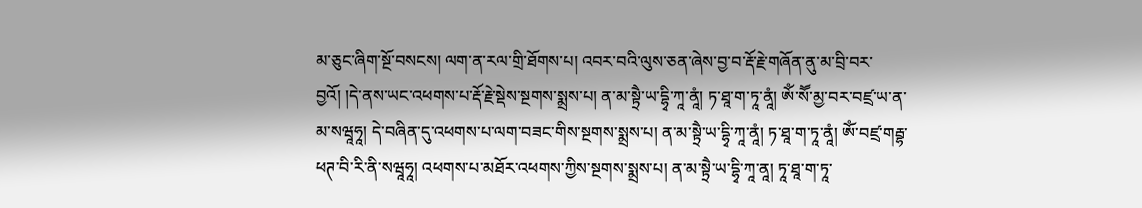མ་ཅུང་ཞིག་སྔོ་བསངས། ལག་ན་རལ་གྲི་ཐོགས་པ། འབར་བའི་ལུས་ཅན་ཞེས་བྱ་བ་རྡོ་རྗེ་གཞོན་ནུ་མ་བྲི་བར་བྱའོ། །དེ་ནས་ཡང་འཕགས་པ་རྡོ་རྗེ་སྡེས་སྔགས་སྨྲས་པ། ན་མ་སྟྲཻ་ཡ་དྷྭི་ཀཱ་ནཱཾ། ཏ་ཐཱ་ག་ཏཱ་ནཱཾ། ཨོཾ་སཽ་མྱ་བར་བཛྲ་ཡ་ན་མ་སཝཱཧཱ། དེ་བཞིན་དུ་འཕགས་པ་ལག་བཟང་གིས་སྔགས་སྨྲས་པ། ན་མ་སྟྲཻ་ཡ་དྷྭི་ཀཱ་ནཱཾ། ཏ་ཐཱ་ག་ཏཱ་ནཱཾ། ཨོཾ་བཛྲ་གརྦྷ་ཕཊ་བི་རི་ནི་སཝཱཧཱ། འཕགས་པ་མཐོར་འཕགས་ཀྱིས་སྔགས་སྨྲས་པ། ན་མ་སྟྲཻ་ཡ་དྷྭི་ཀཱ་ནཱ། ཏཱ་ཐཱ་ག་ཏཱ་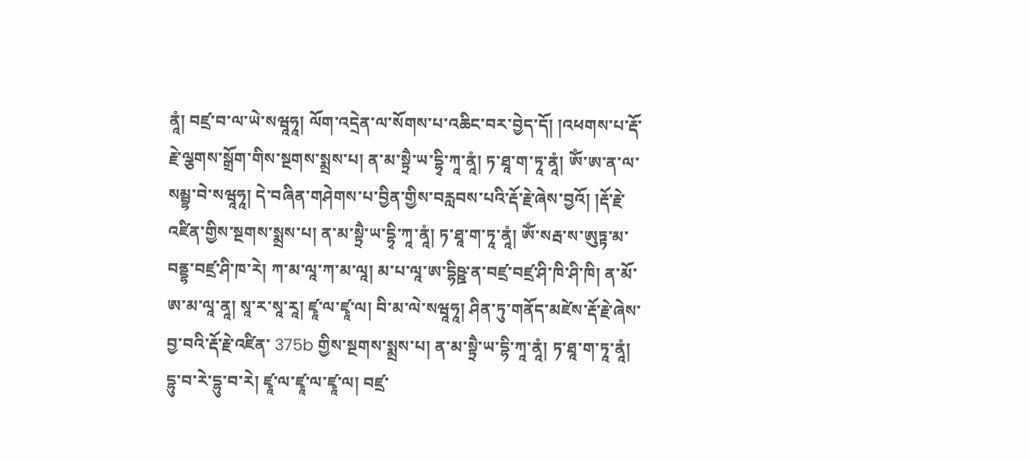ནཱཾ། བཛྲ་བ་ལ་ཡེ་སཝཱཧཱ། ལོག་འདྲེན་ལ་སོགས་པ་འཆིང་བར་བྱེད་དོ། །འཕགས་པ་རྡོ་རྗེ་ལྕགས་སྒྲོག་གིས་སྔགས་སྨྲས་པ། ན་མ་སྟྲཻ་ཡ་དྷྭི་ཀཱ་ནཱཾ། ཏ་ཐཱ་ག་ཏཱ་ནཱཾ། ཨོཾ་ཨ་ན་ལ་སམྦྷ་བེ་སཝཱཧཱ། དེ་བཞིན་གཤེགས་པ་བྱིན་གྱིས་བརླབས་པའི་རྡོ་རྗེ་ཞེས་བྱའོ། །རྡོ་རྗེ་འཛིན་གྱིས་སྔགས་སྨྲས་པ། ན་མ་སྟྲཻ་ཡ་དྷྭི་ཀཱ་ནཱཾ། ཏ་ཐཱ་ག་ཏཱ་ནཱཾ། ཨོཾ་སརྦ་ས་ཨུཏྟ་མ་བནྡྷ་བཛྲ་ཤི་ཁ་རེ། ཀ་མ་ལཱ་ཀ་མ་ལཱ། མ་པ་ལཱ་ཨ་དྷིཥྛ་ན་བཛྲ་བཛྲ་ཤི་ཁི་ཤི་ཁི། ན་མོ་ཨ་མ་ལཱ་ནཱ། སཱ་ར་སཱ་རཱ། ཛྭཱ་ལ་ཛྭཱ་ལ། བི་མ་ལེ་སཝཱཧཱ། ཤིན་ཏུ་གནོད་མཛེས་རྡོ་རྗེ་ཞེས་བྱ་བའི་རྡོ་རྗེ་འཛིན་ 375b གྱིས་སྔགས་སྨྲས་པ། ན་མ་སྟྲཻ་ཡ་དྷི་ཀཱ་ནཱཾ། ཏ་ཐཱ་ག་ཏཱ་ནཱཾ། དྷུ་བ་རེ་དྷུ་བ་རེ། ཛྭཱ་ལ་ཛྭཱ་ལ་ཛྭཱ་ལ། བཛྲ་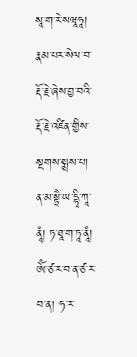སཱ་ག་རེ་སཝཱཧཱ། རྣམ་པར་སེལ་བ་རྡོ་རྗེ་ཞེས་བྱ་བའི་རྡོ་རྗེ་འཛིན་གྱིས་སྔགས་སྨྲས་པ། ན་མ་སྟྲཻ་ཡ་དྷྭི་ཀཱ་ནཱཾ། ཏ་ཐཱ་ག་ཏཱ་ནཱཾ། ཨོཾ་ཙ་ར་བ་ན་ཙ་ར་བ་ན། ཧ་ར་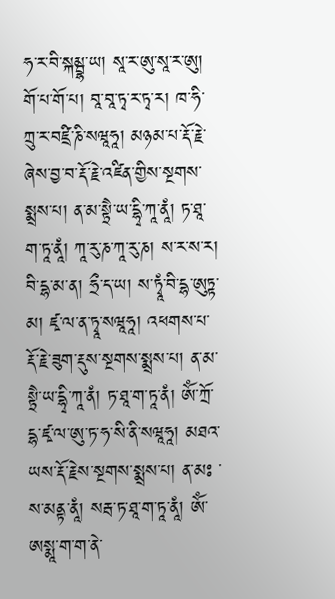ཧ་ར་བི་སྐམྦྷ་ཡ། སཱ་ར་ཨུ་སཱ་ར་ཨུ། གོ་པ་གོ་པ། བཱ་བཱ་ཏྭ་ར་ཏྭ་ར། ཁ་ཧི་ཀྲུ་ར་བཛྲི་ཎི་སཝཱཧཱ། མཉམ་པ་རྡོ་རྗེ་ཞེས་བྱ་བ་རྡོ་རྗེ་འཛིན་གྱིས་སྔགས་སྨྲས་པ། ན་མ་སྟྲཻ་ཡ་དྷྭི་ཀཱ་ནཱཾ། ཏ་ཐཱ་ག་ཏཱ་ནཱཾ། ཀཱ་རུ་ཎ་ཀཱ་རུ་ཎ། ས་ར་ས་ར། བི་དྷ་མ་ན། ཧྲྀ་ད་ཡ། ས་ཏྭཱཾ་བི་དྷ་ཨུཏྟ་མ། ཛྭ་ལ་ན་ཏྭཱ་སཝཱཧཱ། འཕགས་པ་རྡོ་རྗེ་ཟུག་རྡུས་སྔགས་སྨྲས་པ། ན་མ་སྟྲཻ་ཡ་དྷྭི་ཀཱ་ནཾ། ཏ་ཐཱ་ག་ཏཱ་ནཾ། ཨོཾ་ཀྲོ་དྷ་ཛྭ་ལ་ཨུ་ཏ་ཧ་སི་ནི་སཝཱཧཱ། མཐའ་ཡས་རྡོ་རྗེས་སྔགས་སྨྲས་པ། ན་མཿ ་ས་མནྟ་ནཱཾ། སརྦ་ཏ་ཐཱ་ག་ཏཱ་ནཱཾ། ཨོཾ་ཨསྨཱ་ག་ག་ནེ་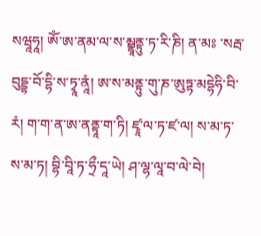སཝཱཧཱ། ཨོཾ་ཨ་ནམ་ལ་ས་མྦྷཱནྟུ་ཏ་རི་ཎི། ན་མཿ ་སརྦ་བུདྡྷ་བོ་དྷི་ས་ཏྭཱ་ནཱཾ། ཨ་ས་མནྟུ་གུ་ཎ་ཨུཏྟ་མདྷེཧི་བི་རཾ། ག་ག་ན་ཨ་ནནྟཱ་ག་ཏི། ཛྭཱ་ལ་ཏ་ཛ་ལ། ས་མ་ཏ་ས་མ་ཏ། བྷི་བཱི་ཏ་ཧྲྀ་དཱ་ཡེ། ཤ་ལྷ་ལཱ་བ་ལེ་བེ།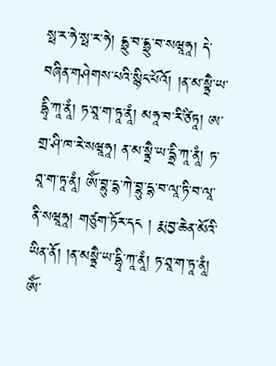སྥ་ར་ཧེ་སྥ་ར་ཧེ། དྷྲུ་བ་དྷྲུ་བ་སཝཱཧཱ། དེ་བཞིན་གཤེགས་པའི་སྙིང་པོའོ། །ན་མ་སྟྲཻ་ཡ་དྷྭི་ཀཱ་ནཱཾ། ཏ་ཐཱ་ག་ཏཱ་ནཱཾ། མཧཱ་བ་རི་ཙིཏཱ། ཨ་གྲ་ཤི་ཁ་རེ་སཝཱཧཱ། ན་མ་སྟྲཻ་ཡ་དྷྲི་ཀཱ་ནཱཾ། ཏ་ཐཱ་ག་ཏཱ་ནཱཾ། ཨོཾ་བྷུ་དྷ་ཀེ་བྷུ་དྷ་བ་ལཱ་ཏི་བ་ལཱ་ནི་སཝཱཧཱ། གཙུག་ཏོར་དང ། རྨ་བྱ་ཆེན་མོའི་ཡིན་ནོ། །ན་མསྟྲཻ་ཡ་དྷྭི་ཀཱ་ནཱཾ། ཏ་ཐཱ་ག་ཏཱ་ནཱཾ། ཨོཾ་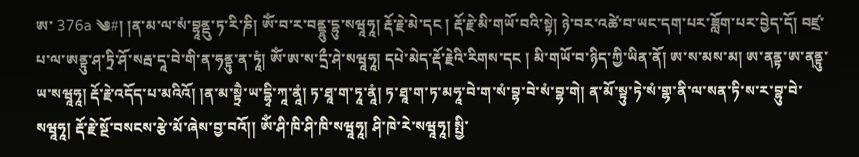ཨ་ 376a ༄#། །ན་མ་ལ་སཾ་བྷཱནྡུ་ཏ་རི་ཎི། ཨོཾ་བ་ར་བནྡྷུ་དྷུ་སཝཱཧཱ། རྡོ་རྗེ་མེ་དང ། རྡོ་རྗེ་མི་གཡོ་བའི་སྟེ། ཉེ་བར་འཚེ་བ་ཡང་དག་པར་ཟློག་པར་བྱེད་དོ། བཛྲ་པ་ལ་ཨནྟུ་ཤ་ཏྲི་ཤོ་སརྦ་དཱ་བེ་གི་ན་ཧནྟུ་ན་ཏཱཾ། ཨོཾ་ཨ་ས་དྲྀ་ཤེ་སཝཱཧཱ། དཔེ་མེད་རྡོ་རྗེའི་རིགས་དང ། མི་གཡོ་བ་ཉིད་ཀྱི་ཡིན་ནོ། ཨ་ས་མས་མ། ཨ་ནནྟ་ཨ་ནནྟུ་ཡ་སཝཱཧཱ། རྡོ་རྗེ་འདོད་པ་མའིའོ། །ན་མ་སྟྲཻ་ཡ་དྷྭི་ཀཱ་ནཱཾ། ཏ་ཐཱ་ག་ཏཱ་ནཱཾ། ཏ་ཐཱ་ག་ཏ་མཧཱ་བེ་ག་སཾ་བྷ་བེ་སཾ་བྷ་གེ། ན་མོ་སྟུ་ཏེ་སཾ་གྷ་ནི་ལ་སན་ཏི་ས་ར་བྷུ་བེ་སཝཱཧཱ། རྡོ་རྗེ་སྔོ་བསངས་རྩེ་མོ་ཞེས་བྱ་བའོ།། ཨོཾ་ཤི་ཁི་ཤི་ཁི་སཝཱཧཱ། ཤི་ཁེ་རེ་སཝཱཧཱ། སྤྱི་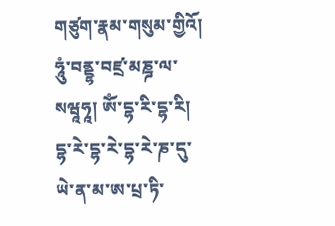གཙུག་རྣམ་གསུམ་གྱིའོ། ཧཱུཾ་བནྡྷ་བཛྲ་མཎྜ་ལ་སཝཱཧཱ། ཨོཾ་དྷ་རི་དྷ་རི། དྷ་རེ་དྷ་རེ་དྷ་རེ་ཎ་དུ་ཡེ་ན་མ་ཨ་པྲ་ཏི་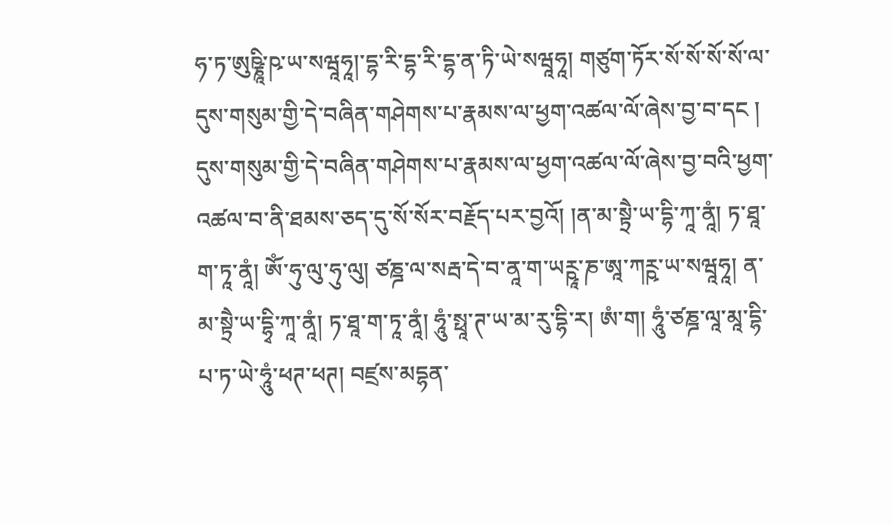ཧ་ཏ་ཨུཥྞཱི་ཥ་ཡ་སཝཱཧཱ།་དྷ་རི་དྷ་རི་དྷ་ན་ཏི་ཡེ་སཝཱཧཱ། གཙུག་ཏོར་སོ་སོ་སོ་སོ་ལ་དུས་གསུམ་གྱི་དེ་བཞིན་གཤེགས་པ་རྣམས་ལ་ཕྱག་འཚལ་ལོ་ཞེས་བྱ་བ་དང ། དུས་གསུམ་གྱི་དེ་བཞིན་གཤེགས་པ་རྣམས་ལ་ཕྱག་འཚལ་ལོ་ཞེས་བྱ་བའི་ཕྱག་འཚལ་བ་ནི་ཐམས་ཅད་དུ་སོ་སོར་བརྗོད་པར་བྱའོ། །ན་མ་སྟྲཻ་ཡ་དྷི་ཀཱ་ནཱཾ། ཏ་ཐཱ་ག་ཏཱ་ནཱཾ། ཨོཾ་ཧུ་ལུ་ཧུ་ལུ། ཙཎྜ་ལ་སརྦ་དེ་བ་ནཱ་ག་ཡཪྵཱ་ཎ་ཨཱ་ཀཪྵ་ཡ་སཝཱཧཱ། ན་མ་སྟྲཻ་ཡ་དྷྭི་ཀཱ་ནཱཾ། ཏ་ཐཱ་ག་ཏཱ་ནཱཾ། ཧཱུཾ་སྥཱ་ཊ་ཡ་མ་རུ་དྷི་ར། ཨཾ་ག། ཧཱུཾ་ཙཎྜ་ལཱ་མཱ་དྷི་པ་ཏ་ཡེ་ཧཱུཾ་ཕཊ་ཕཊ། བཛྲས་མདྷན་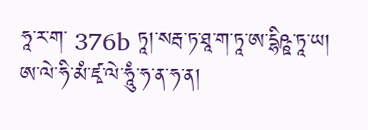ཧཱ་ར་ག་ 376b ཏཱ།་སརྦ་ཏ་ཐཱ་ག་ཏཱ་ཨ་དྷིཥྛ་ཏཱ་ཡ། ཨ་ལེ་ཧི་མཾ་ཛྭ་ལེ་ཧཱུཾ་ཧ་ན་ཧ་ན།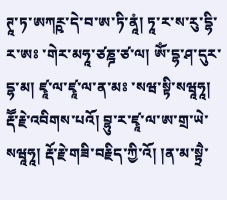ཊཱ་ཏ་ཨཀཪྵ་དེ་བ་ཨ་ཏི་ནཱཾ། ཏཱ་ར་ས་རུ་དྷི་ར་ཨཿ ་གེར་མཧཱ་ཙཎྜ་ཙ་ལ། ཨོཾ་དྷ་ཤ་དུར་དྷ་མ། ཛྭཱ་ལ་ཛྭཱ་ལ་ན་མཿ ་སཝ་སྟི་སཝཱཧཱ། རྡཽ་རྗེ་འབིགས་པའོ། བྷུ་ར་ཛྭཱ་ལ་ཨ་གྲ་ཡེ་སཝཱཧཱ། རྡོ་རྗེ་གཟི་བརྗིད་ཀྱི་འོ། །ན་མ་སྟྲཻ་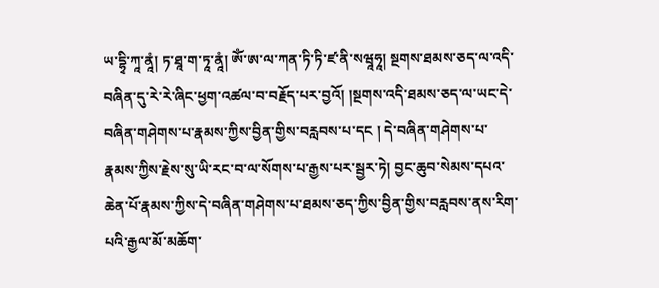ཡ་དྷྭི་ཀཱ་ནཱཾ། ཏ་ཐཱ་ག་ཏཱ་ནཱཾ། ཨོཾ་ཨ་ལ་ཀན་ཏི་ཏི་ཛ་ནི་སཝཱཧཱ། སྔགས་ཐམས་ཅད་ལ་འདི་བཞིན་དུ་རེ་རེ་ཞིང་ཕྱག་འཚལ་བ་བརྗོད་པར་བྱའོ། །སྔགས་འདི་ཐམས་ཅད་ལ་ཡང་དེ་བཞིན་གཤེགས་པ་རྣམས་ཀྱིས་བྱིན་གྱིས་བརླབས་པ་དང ། དེ་བཞིན་གཤེགས་པ་རྣམས་ཀྱིས་རྗེས་སུ་ཡི་རང་བ་ལ་སོགས་པ་རྒྱས་པར་སྦྱར་ཏེ། བྱང་ཆུབ་སེམས་དཔའ་ཆེན་པོ་རྣམས་ཀྱིས་དེ་བཞིན་གཤེགས་པ་ཐམས་ཅད་ཀྱིས་བྱིན་གྱིས་བརླབས་ནས་རིག་པའི་རྒྱལ་མོ་མཆོག་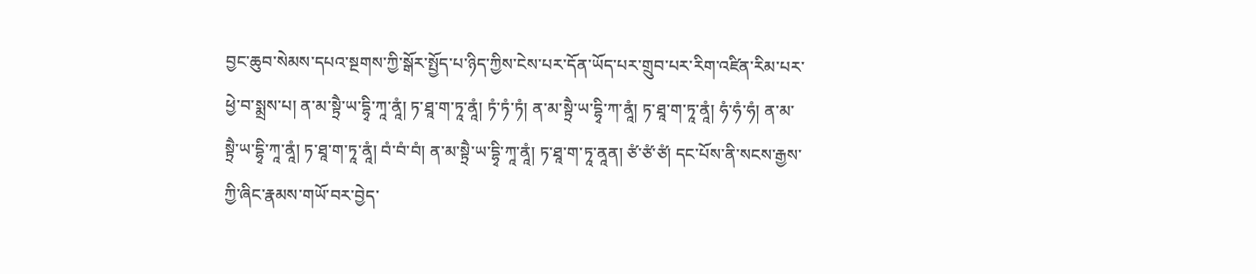བྱང་ཆུབ་སེམས་དཔའ་སྔགས་ཀྱི་སྒོར་སྤྱོད་པ་ཉིད་ཀྱིས་ངེས་པར་དོན་ཡོད་པར་གྲུབ་པར་རིག་འཛིན་རིམ་པར་ཕྱེ་བ་སྨྲས་པ། ན་མ་སྟྲཻ་ཡ་དྷྭི་ཀཱ་ནཱཾ། ཏ་ཐཱ་ག་ཏཱ་ནཱཾ། ཏཾ་ཏཾ་ཏཾ། ན་མ་སྟྲཻ་ཡ་དྷྭི་ཀ་ནཱཾ། ཏ་ཐཱ་ག་ཏཱ་ནཱཾ། ཧཾ་ཧཾ་ཧཾ། ན་མ་སྟྲཻ་ཡ་དྷྭི་ཀཱ་ནཱཾ། ཏ་ཐཱ་ག་ཏཱ་ནཱཾ། བཾ་བཾ་བཾ། ན་མ་སྟྲཻ་ཡ་དྷྭི་ཀཱ་ནཱཾ། ཏ་ཐཱ་ག་ཏཱ་ནཱན། ཙཾ་ཙཾ་ཙཾ། དང་པོས་ནི་སངས་རྒྱས་ཀྱི་ཞིང་རྣམས་གཡོ་བར་བྱེད་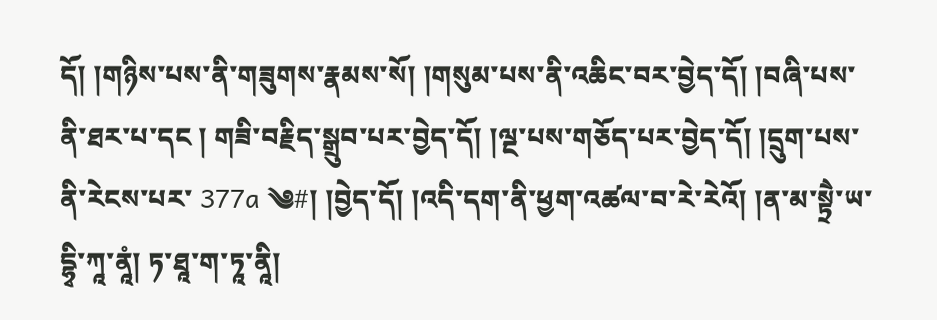དོ། །གཉིས་པས་ནི་གཟུགས་རྣམས་སོ། །གསུམ་པས་ནི་འཆིང་བར་བྱེད་དོ། །བཞི་པས་ནི་ཐར་པ་དང ། གཟི་བརྗིད་སྒྲུབ་པར་བྱེད་དོ། །ལྔ་པས་གཅོད་པར་བྱེད་དོ། །དྲུག་པས་ནི་རེངས་པར་ 377a ༄#། །བྱེད་དོ། །འདི་དག་ནི་ཕྱག་འཚལ་བ་རེ་རེའོ། །ན་མ་སྟྲཻ་ཡ་དྷྭི་ཀཱ་ནཱཾ། ཏ་ཐཱ་ག་ཏཱ་ནཱི།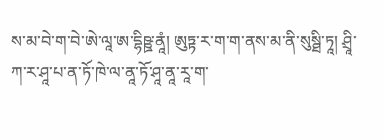ས་མ་བེ་ག་བེ་ཨེ་ལཱ་ཨ་དྷིཥྛ་ནཱཾ། ཨུཏྟ་ར་ག་ག་ནས་མ་ནི་སུསྠི་ཏཱ། ཤྲཱི་ཀ་ར་ཤཱ་པ་ན་ཏོ་ཁེ་ལ་ནཱ་ཏོ་ཤཱ་ནཱ་རཱ་ག་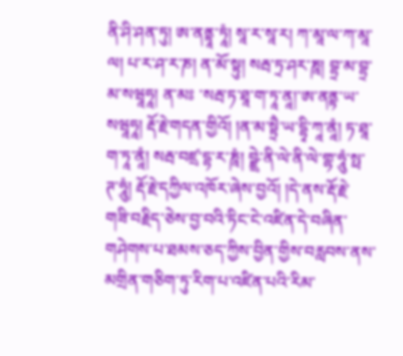ནི་ཤི་ཤན་ཏུ། ཨ་ནནྟཱ་ཏཱཾ། སཱ་ར་སཱ་ར། ཀ་མཱ་ལ་ཀ་མཱ་ལ། པ་ར་ཤ་ར་ཎ། ན་མོ་སྟུ། སརྦ་ཏྲ་ཤར་ཎཱ། བྷྲ་མ་བྷྲ་མ་སཝཱཧཱ། ན་མཿ ་སརྦ་ཏ་ཐཱ་ག་ཏཱ་ནཱ།་ཨ་ནནྟ་ཡ་སཝཱཧཱ། རྡོ་རྗེ་གདན་གྱིའོ། །ན་མ་སྟྲཻ་ཡ་དྷྭི་ཀཱ་ནཱཾ། ཏ་ཐཱ་ག་ཏཱ་ནཱཾ། སརྦ་བཛྲ་དྷ་ར་ཎཱཾ། བྫྲེ་ནི་ལེ་ནི་ལེ་གྷ་ཧཱུཾ་སྥ་ཊ་ཧཱུཾ། རྡོ་རྗེ་དཀྱིལ་འཁོར་ཞེས་བྱའོ། །དེ་ནས་རྡོ་རྗེ་གཟི་བརྗིད་ཅེས་བྱ་བའི་ཏིང་ངེ་འཛིན་དེ་བཞིན་གཤེགས་པ་ཐམས་ཅད་ཀྱིས་བྱིན་གྱིས་བརླབས་ནས་མགྲིན་གཅིག་ཏུ་རིག་པ་འཛིན་པའི་རིམ་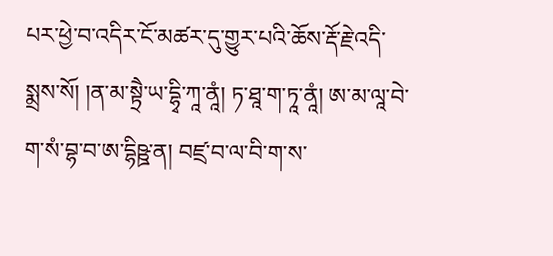པར་ཕྱེ་བ་འདིར་ངོ་མཚར་དུ་གྱུར་པའི་ཆོས་རྡོ་རྗེ་འདི་སྨྲས་སོ། །ན་མ་སྟྲཻ་ཡ་དྷྭི་ཀཱ་ནཱཾ། ཏ་ཐཱ་ག་ཏཱ་ནཱཾ། ཨ་མ་ལཱ་བེ་ག་སཾ་བྷ་བ་ཨ་དྷིཥྛ་ན། བཛྲ་བ་ལ་བི་ག་ས་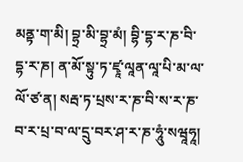མནྟ་ག་མི། བྷྲ་མི་བྷྲ་མཾ། བྷི་དྷ་ར་ཎ་བི་དྷ་ར་ཎ། ན་མོ་སྟུ་ཏ་ཛྭཱ་ལཱན་ལཱ་པི་མ་ལ་ལོ་ཙ་ན། སརྦ་ཏ་པྲས་ར་ཎ་བི་ས་ར་ཎ་བ་ར་པྲ་བ་ལ་དྲུ་བར་ཤ་ར་ཎ་ཧཱུཾ་སཝཱཧཱ།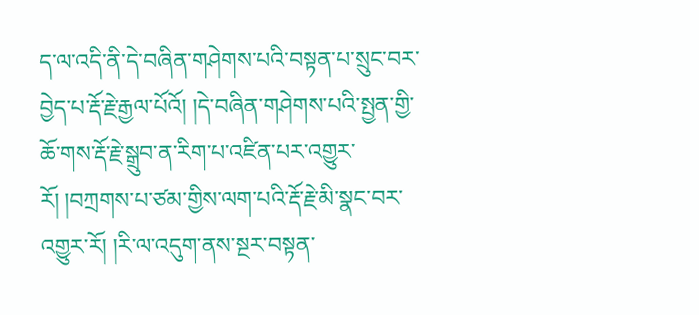ད་ལ་འདི་ནི་དེ་བཞིན་གཤེགས་པའི་བསྟན་པ་སྲུང་བར་བྱེད་པ་རྡོ་རྗེ་རྒྱལ་པོའོ། །དེ་བཞིན་གཤེགས་པའི་སྤྱན་གྱི་ཆོ་གས་རྡོ་རྗེ་སྒྲུབ་ན་རིག་པ་འཛིན་པར་འགྱུར་རོ། །བཀྲགས་པ་ཙམ་གྱིས་ལག་པའི་རྡོ་རྗེ་མི་སྣང་བར་འགྱུར་རོ། །རི་ལ་འདུག་ནས་སྔར་བསྟན་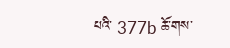པའི་ 377b ཆོ་གས་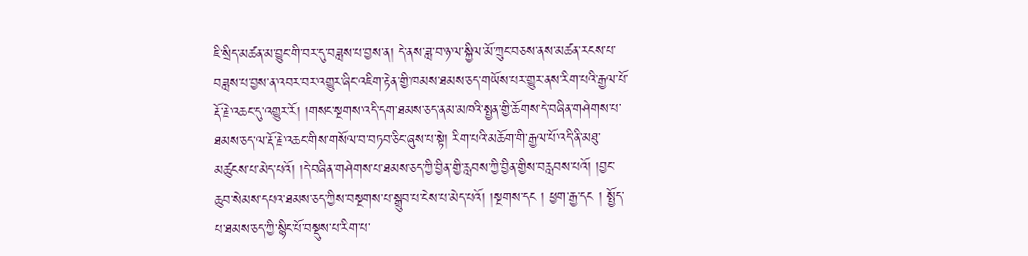ཇི་སྲིད་མཚན་མ་བྱུང་གི་བར་དུ་བཟླས་པ་བྱས་ན། དེ་ནས་ཟླ་བ་ཉ་ལ་སྐྱིལ་མོ་ཀྲུང་བཅས་ནས་མཚན་རངས་པ་བཟླས་པ་བྱས་ན་འབར་བར་འགྱུར་ཞིང་འཇིག་རྟེན་གྱི་ཁམས་ཐམས་ཅད་གཡོས་པར་གྱུར་ནས་རིག་པའི་རྒྱལ་པོ་རྡོ་རྗེ་འཆང་དུ་འགྱུར་རོ། །གསང་སྔགས་འདི་དག་ཐམས་ཅད་ནམ་མཁའི་སྤྱན་གྱི་ཆོགས་དེ་བཞིན་གཤེགས་པ་ཐམས་ཅད་ལ་རྡོ་རྗེ་འཆང་གིས་གསོལ་བ་བཏབ་ཅིང་ཞུས་པ་སྟེ། རིག་པའི་མཆོག་གི་རྒྱལ་པོ་འདི་ནི་མཐུ་མཚུངས་པ་མེད་པའོ། །དེ་བཞིན་གཤེགས་པ་ཐམས་ཅད་ཀྱི་བྱིན་གྱི་རླབས་ཀྱི་བྱིན་གྱིས་བརླབས་པའོ། །བྱང་ཆུབ་སེམས་དཔའ་ཐམས་ཅད་ཀྱིས་བསྔགས་པ་སྒྲུབ་པ་ངེས་པ་མེད་པའོ། །སྔགས་དང ། ཕྱག་རྒྱ་དང ། སྤྱོད་པ་ཐམས་ཅད་ཀྱི་སྙིང་པོ་བསྡུས་པ་རིག་པ་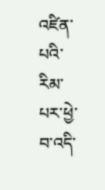འཛིན་པའི་རིམ་པར་ཕྱེ་བ་འདི་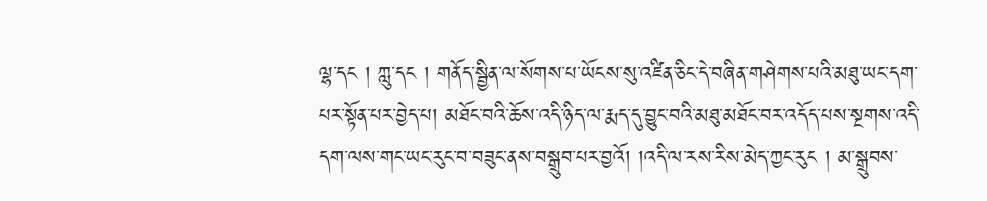ལྷ་དང ། ཀླུ་དང ། གནོད་སྦྱིན་ལ་སོགས་པ་ཡོངས་སུ་འཛིན་ཅིང་དེ་བཞིན་གཤེགས་པའི་མཐུ་ཡང་དག་པར་སྟོན་པར་བྱེད་པ། མཐོང་བའི་ཆོས་འདི་ཉིད་ལ་རྨད་དུ་བྱུང་བའི་མཐུ་མཐོང་བར་འདོད་པས་སྔགས་འདི་དག་ལས་གང་ཡང་རུང་བ་བཟུང་ནས་བསྒྲུབ་པར་བྱའོ། །འདི་ལ་རས་རིས་མེད་ཀྱང་རུང ། མ་སྒྲུབས་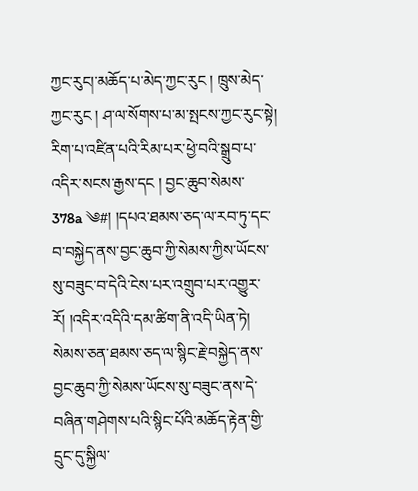ཀྱང་རུང།་མཆོད་པ་མེད་ཀྱང་རུང ། ཁྲུས་མེད་ཀྱང་རུང ། ཤ་ལ་སོགས་པ་མ་སྤངས་ཀྱང་རུང་སྟེ། རིག་པ་འཛིན་པའི་རིམ་པར་ཕྱེ་བའི་སྒྲུབ་པ་འདིར་སངས་རྒྱས་དང ། བྱང་ཆུབ་སེམས་ 378a ༄#། །དཔའ་ཐམས་ཅད་ལ་རབ་ཏུ་དང་བ་བསྐྱེད་ནས་བྱང་ཆུབ་ཀྱི་སེམས་ཀྱིས་ཡོངས་སུ་བཟུང་བ་དེའི་ངེས་པར་འགྲུབ་པར་འགྱུར་རོ། །འདིར་འདིའི་དམ་ཚིག་ནི་འདི་ཡིན་ཏེ། སེམས་ཅན་ཐམས་ཅད་ལ་སྙིང་རྗེ་བསྐྱེད་ནས་བྱང་ཆུབ་ཀྱི་སེམས་ཡོངས་སུ་བཟུང་ནས་དེ་བཞིན་གཤེགས་པའི་སྙིང་པོའི་མཆོད་རྟེན་གྱི་དྲུང་དུ་སྐྱིལ་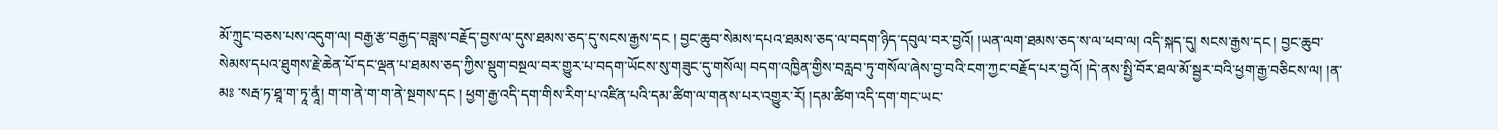མོ་ཀྲུང་བཅས་པས་འདུག་ལ། བརྒྱ་རྩ་བརྒྱད་བཟླས་བརྗོད་བྱས་ལ་དུས་ཐམས་ཅད་དུ་སངས་རྒྱས་དང ། བྱང་ཆུབ་སེམས་དཔའ་ཐམས་ཅད་ལ་བདག་ཉིད་དབུལ་བར་བྱའོ། །ཡན་ལག་ཐམས་ཅད་ས་ལ་ཕབ་ལ། འདི་སྐད་དུ། སངས་རྒྱས་དང ། བྱང་ཆུབ་སེམས་དཔའ་ཐུགས་རྗེ་ཆེན་པོ་དང་ལྡན་པ་ཐམས་ཅད་ཀྱིས་སྡུག་བསྔལ་བར་གྱུར་པ་བདག་ཡོངས་སུ་གཟུང་དུ་གསོལ། བདག་འཁྱིན་གྱིས་བརླབ་ཏུ་གསོལ་ཞེས་བྱ་བའི་ངག་ཀྱང་བརྗོད་པར་བྱའོ། །དེ་ནས་སྤྱི་བོར་ཐལ་མོ་སྦྱར་བའི་ཕྱག་རྒྱ་བཅིངས་ལ། །ན་མཿ ་སརྦ་ཏ་ཐཱ་ག་ཏཱ་ནཱཾ། ག་ག་ནེ་ག་ག་ནེ་སྔགས་དང ། ཕྱག་རྒྱ་འདི་དག་གིས་རིག་པ་འཛིན་པའི་དམ་ཚིག་ལ་གནས་པར་འགྱུར་རོ། །དམ་ཚིག་འདི་དག་གང་ཡང་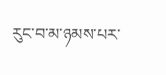རུང་བ་མ་ཉམས་པར་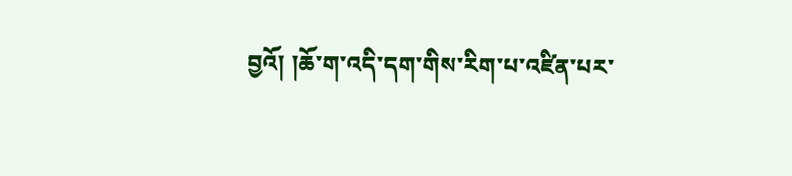བྱའོ། །ཆོ་ག་འདི་དག་གིས་རིག་པ་འཛིན་པར་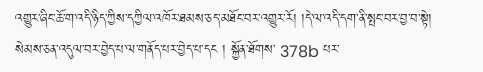འགྱུར་ཞིང་ཆོ་ག་འདི་ཉིད་ཀྱིས་དཀྱིལ་འཁོར་ཐམས་ཅད་མཐོང་བར་འགྱུར་རོ། །དེ་ལ་འདི་དག་ནི་སྤང་བར་བྱ་བ་སྟེ། སེམས་ཅན་འདུལ་བར་བྱེད་པ་ལ་གནོད་པར་བྱེད་པ་དང ། སྐྱོན་ཐོགས་ 378b པར་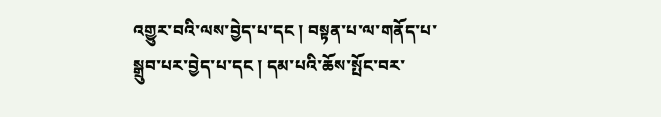འགྱུར་བའི་ལས་བྱེད་པ་དང ། བསྟན་པ་ལ་གནོད་པ་སྒྲུབ་པར་བྱེད་པ་དང ། དམ་པའི་ཆོས་སྤོང་བར་